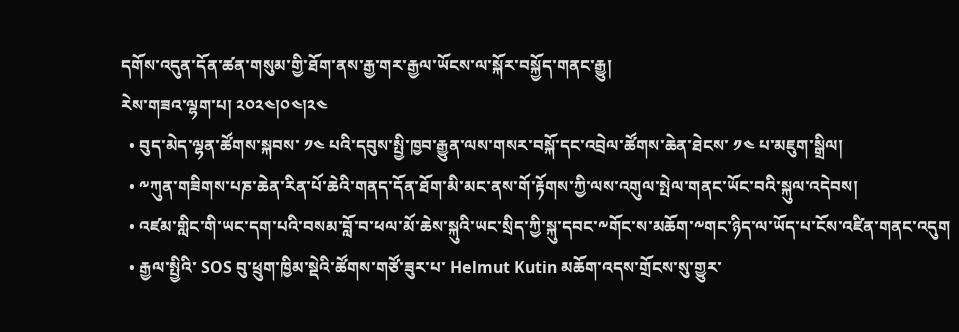དགོས་འདུན་དོན་ཚན་གསུམ་གྱི་ཐོག་ནས་རྒྱ་གར་རྒྱལ་ཡོངས་ལ་སྐོར་བསྐྱོད་གནང་རྒྱུ།
རེས་གཟའ་ལྷག་པ། ༢༠༢༤།༠༤།༢༤
  • བུད་མེད་ལྷན་ཚོགས་སྐབས་ ༡༤ པའི་དབུས་སྤྱི་ཁྱབ་རྒྱུན་ལས་གསར་བསྐོ་དང་འབྲེལ་ཚོགས་ཆེན་ཐེངས་ ༡༤ པ་མཇུག་སྒྲིལ།
  • ༸ཀུན་གཟིགས་པཎ་ཆེན་རིན་པོ་ཆེའི་གནད་དོན་ཐོག་མི་མང་ནས་གོ་རྟོགས་ཀྱི་ལས་འགུལ་སྤེལ་གནང་ཡོང་བའི་སྐུལ་འདེབས།
  • འཛམ་གླིང་གི་ཡང་དག་པའི་བསམ་བློ་བ་ཕལ་མོ་ཆེས་སྐུའི་ཡང་སྲིད་ཀྱི་སྐུ་དབང་༸གོང་ས་མཆོག་༸གང་ཉིད་ལ་ཡོད་པ་ངོས་འཛིན་གནང་འདུག
  • རྒྱལ་སྤྱིའི་ SOS བུ་ཕྲུག་ཁྱིམ་སྡེའི་ཚོགས་གཙོ་ཟུར་པ་ Helmut Kutin མཆོག་འདས་གྲོངས་སུ་གྱུར་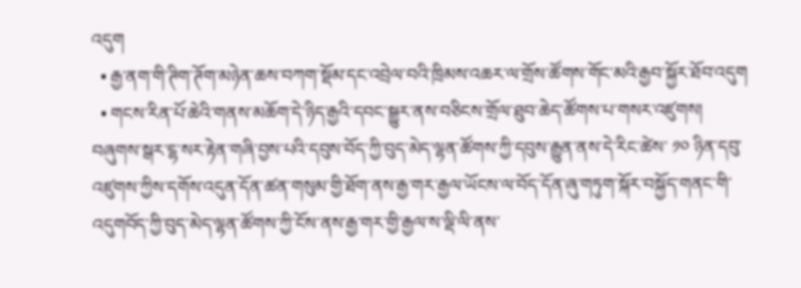འདུག
  • རྒྱ་ནག་གི་ཊིག་ཊོག་མཉེན་ཆས་བཀག་སྡོམ་དང་འབྲེལ་བའི་ཁྲིམས་འཆར་ལ་གྲོས་ཚོགས་གོང་མའི་རྒྱབ་སྐྱོར་ཐོབ་འདུག
  • གངས་རིན་པོ་ཆེའི་གནས་མཆོག་དེ་ཉིད་རྒྱའི་དབང་སྒྱུར་ནས་བཅིངས་གྲོལ་ཐུབ་ཆེད་ཚོགས་པ་གསར་འཛུགས།
བཞུགས་སྒར་ངྷ་སར་རྟེན་གཞི་བྱས་པའི་དབུས་བོད་ཀྱི་བུད་མེད་ལྷན་ཚོགས་ཀྱི་དབུས་རྒྱུན་ནས་དེ་རིང་ཚེས་ ༡༠ ཉིན་དབུ་འཛུགས་ཀྱིས་དགོས་འདུན་དོན་ཚན་གསུམ་གྱི་ཐོག་ནས་རྒྱ་གར་རྒྱལ་ཡོངས་ལ་བོད་དོན་ཞུ་གཏུག་སྐོར་བསྐྱོད་གནང་གི་འདུགབོད་ཀྱི་བུད་མེད་ལྷན་ཚོགས་ཀྱི་ངོས་ནས་རྒྱ་གར་གྱི་རྒྱལ་ས་ལྡི་ལི་ནས་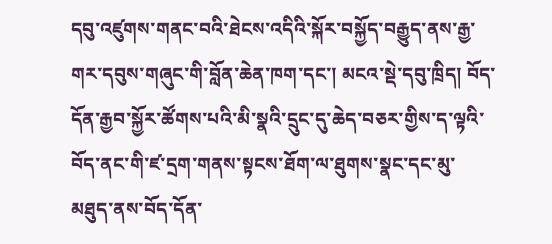དབུ་འཛུགས་གནང་བའི་ཐེངས་འདིའི་སྐོར་བསྐྱོད་བརྒྱུད་ནས་རྒྱ་གར་དབུས་གཞུང་གི་བློན་ཆེན་ཁག་དང་། མངའ་སྡེ་དབུ་ཁྲིད། བོད་དོན་རྒྱབ་སྐྱོར་ཚོགས་པའི་མི་སྣའི་དྲུང་དུ་ཆེད་བཅར་གྱིས་ད་ལྟའི་བོད་ནང་གི་ཛ་དྲག་གནས་སྟངས་ཐོག་ལ་ཐུགས་སྣང་དང་མུ་མཐུད་ནས་བོད་དོན་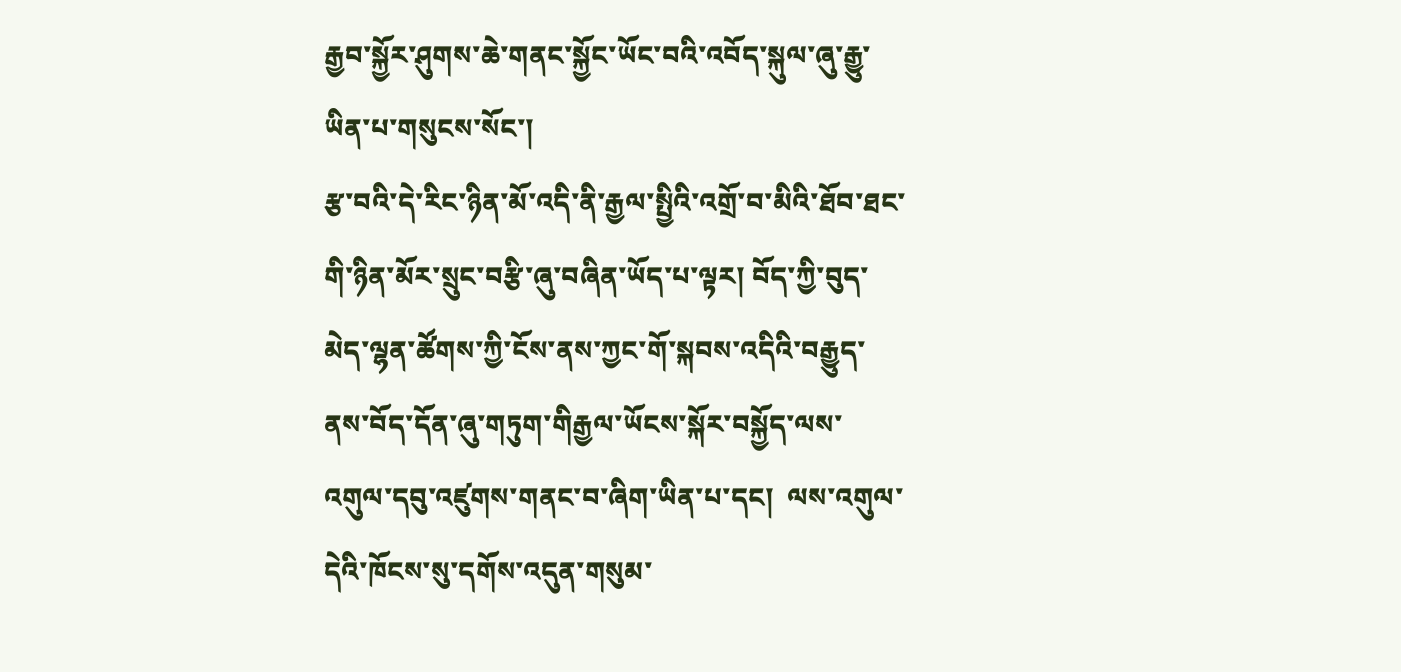རྒྱབ་སྐྱོར་ཤུགས་ཆེ་གནང་སྐྱོང་ཡོང་བའི་འབོད་སྐུལ་ཞུ་རྒྱུ་ཡིན་པ་གསུངས་སོང་།
རྩ་བའི་དེ་རིང་ཉིན་མོ་འདི་ནི་རྒྱལ་སྤྱིའི་འགྲོ་བ་མིའི་ཐོབ་ཐང་གི་ཉིན་མོར་སྲུང་བརྩི་ཞུ་བཞིན་ཡོད་པ་ལྟར། བོད་ཀྱི་བུད་མེད་ལྷན་ཚོགས་ཀྱི་ངོས་ནས་ཀྱང་གོ་སྐབས་འདིའི་བརྒྱུད་ནས་བོད་དོན་ཞུ་གཏུག་གིརྒྱལ་ཡོངས་སྐོར་བསྐྱོད་ལས་འགུལ་དབུ་འཛུགས་གནང་བ་ཞིག་ཡིན་པ་དང།  ལས་འགུལ་དེའི་ཁོངས་སུ་དགོས་འདུན་གསུམ་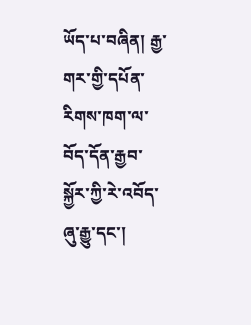ཡོད་པ་བཞིན། རྒྱ་གར་གྱི་དཔོན་རིགས་ཁག་ལ་བོད་དོན་རྒྱབ་སྐྱོར་ཀྱི་རེ་འབོད་ཞུ་རྒྱུ་དང་།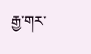རྒྱ་གར་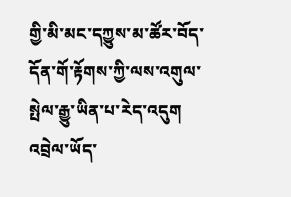གྱི་མི་མང་དཀྱུས་མ་ཚོར་བོད་དོན་གོ་རྟོགས་ཀྱི་ལས་འགུལ་སྤེལ་རྒྱུ་ཡིན་པ་རེད་འདུག
འབྲེལ་ཡོད་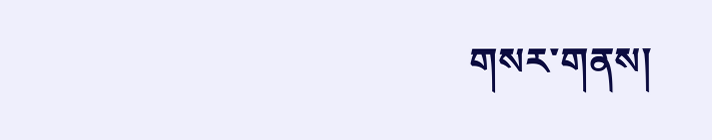གསར་གནས།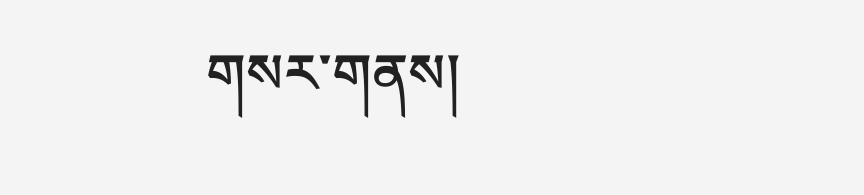གསར་གནས།